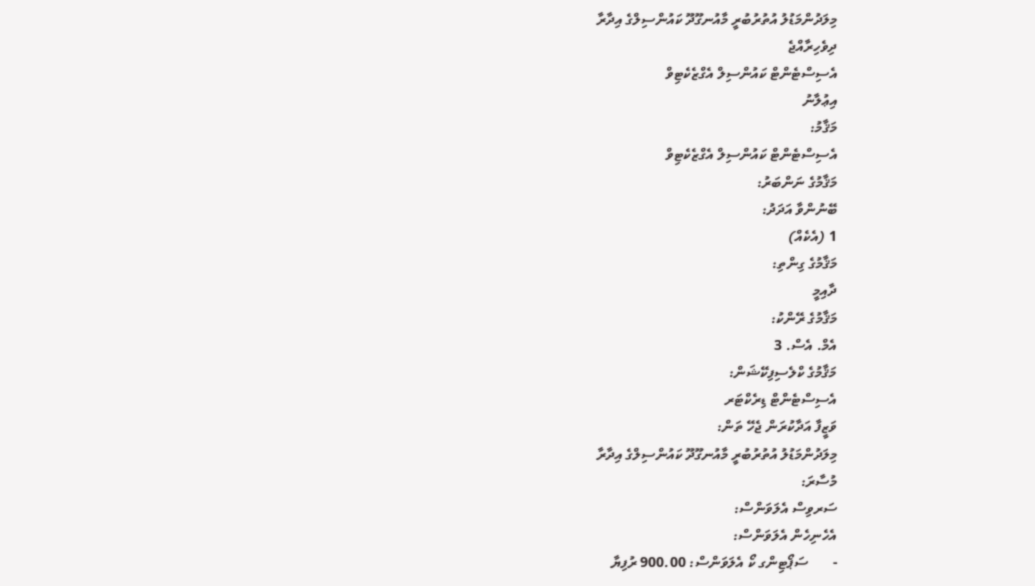މިލަދުންމަޑުލު އުތުރުބުރީ މާއުނގޫދޫ ކައުންސިލްގެ އިދާރާ
ދިވެހިރާއްޖެ
އެސިސްޓެންޓް ކައުންސިލް އެގްޒެކެޓިވް
އިޢުލާނު
މަޤާމު:
އެސިސްޓެންޓް ކައުންސިލް އެގްޒެކެޓިވް
މަޤާމުގެ ނަންބަރު:
ބޭނުންވާ އަދަދު:
1 (އެކެއް)
މަޤާމުގެ ގިންތި:
ދާއިމީ
މަޤާމުގެ ރޭންކު:
އެމް. އެސް. 3
މަޤާމުގެ ކްލެސިފިކޭޝަން:
އެސިސްޓެންޓް ޑިރެކްޓަރ
ވަޒީފާ އަދާކުރަން ޖެހޭ ތަން:
މިލަދުންމަޑުލު އުތުރުބުރީ މާއުނގޫދޫ ކައުންސިލްގެ އިދާރާ
މުސާރަ:
ސަރވިސް އެލަވަންސް:
އެހެނިހެން އެލަވަންސް:
-       ސަޕޯޓިންގ ކޯ އެލަވަންސް: 900.00 ރުފިޔާ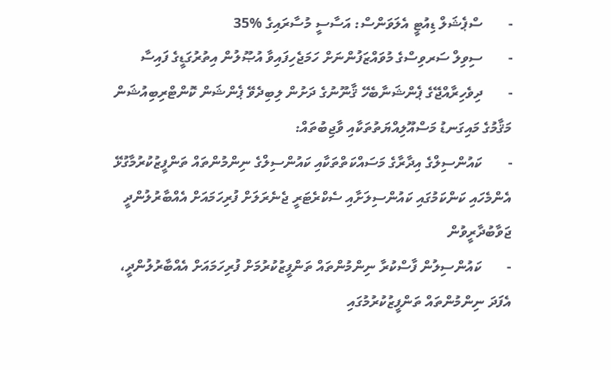-       ސްޕެޝަލް ޑިއުޓީ އެލަވަންސް: އަސާސީ މުސާރައިގެ %35
-       ސިވިލް ސަރވިސްގެ މުވައްޒަފުންނަށް ހަމަޖެހިފައިވާ އުޞޫލުން އިތުރުގަޑީގެ ފައިސާ
-       ދިވެހިރާއްޖޭގެ ޕެންޝަނާބެހޭ ޤާނޫނުގެ ދަށުން ލިބިދެވޭ ޕެންޝަން ކޮންޓްރިބިއުޝަން
މަޤާމުގެ މައިގަނޑު މަސްއޫލިއްޔަތުތަކާއި ވާޖިބުތައް:
-       ކައުންސިލްގެ އިދާރާގެ މަސައްކަތްތަކާއި ކައުންސިލްގެ ނިންމުންތައް ތަންފީޒުކުރުމާގުޅޭ އެންމެހައި ކަންކަމުގައި ކައުންސިލަށާއި ސެކްރެޓަރީ ޖެނެރަލަށް ފުރިހަމައަށް އެއްބާރުލުންދީ ޖަވާބުދާރީވުން
-       ކައުންސިލުން ފާސްކުރާ ނިންމުންތައް ތަންފީޒުކުރުމަށް ފުރިހަމައަށް އެއްބާރުލުންދީ، އެފަދަ ނިންމުންތައް ތަންފީޒުކުރުމުގައި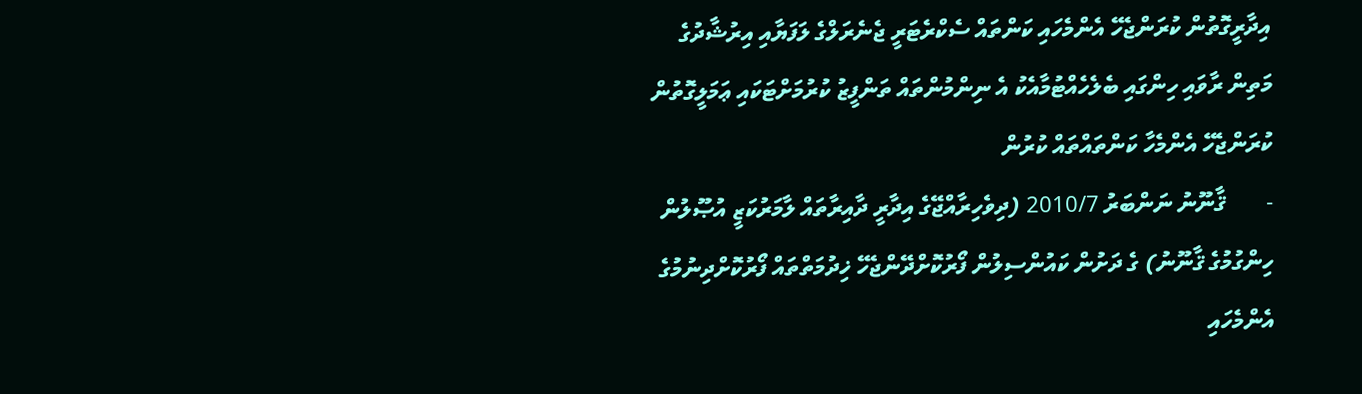އިދާރީގޮތުން ކުރަންޖެހޭ އެންމެހައި ކަންތައް ސެކްރެޓަރީ ޖެނެރަލްގެ ލަފަޔާއި އިރުޝާދުގެ މަތިން ރާވައި ހިންގައި ބެލެހެއްޓުމާއެކު އެ ނިންމުންތައް ތަންފީޒު ކުރުމަށްޓަކައި ޢަމަލީގޮތުން ކުރަންޖެހޭ އެންމެހާ ކަންތައްތައް ކުރުން
-       ޤާނޫނު ނަންބަރު 2010/7 (ދިވެހިރާއްޖޭގެ އިދާރީ ދާއިރާތައް ލާމަރުކަޒީ އުޞޫލުން ހިންގުމުގެ ޤާނޫނު) ގެ ދަށުން ކައުންސިލުން ފޯރުކޮށްދޭންޖެހޭ ޚިދުމަތްތައް ފޯރުކޮށްދިނުމުގެ އެންމެހައި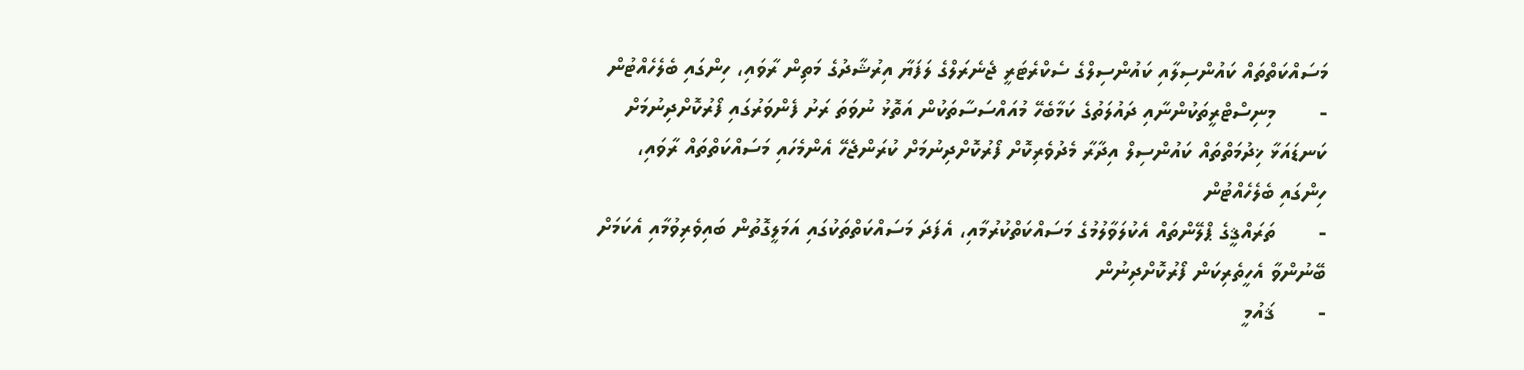މަސައްކަތްތައް ކައުންސިލާއި ކައުންސިލްގެ ސެކްރެޓަރީ ޖެނެރަލްގެ ލަފަޔާ އިރުޝާދުގެ މަތިން ރާވައި، ހިންގައި ބެލެހެއްޓުން
-       މިނިސްޓްރީތަކުންނާއި ދައުލަތުގެ ކަމާބެހޭ މުއައްސަސާތަކުން އަތޮޅު ނުވަތަ ރަށު ފެންވަރުގައި ފޯރުކޮށްދިނުމަށް ކަނޑައަޅާ ޚިދުމަތްތައް ކައުންސިލް އިދާރާ މެދުވެރިކޮށް ފޯރުކޮށްދިނުމަށް ކުރަންޖެހޭ އެންމެހައި މަސައްކަތްތައް ރާވައި، ހިންގައި ބެލެހެއްޓުން
-       ތަރައްޤީގެ ޕްލޭންތައް އެކުލަވާލުމުގެ މަސައްކަތްކުރުމާއި، އެފަދަ މަސައްކަތްތަކުގައި އަމަލީގޮތުން ބައިވެރިވުމާއި އެކަމަށް ބޭނުންވާ އެހީތެރިކަން ފޯރުކޮށްދިނުން
-       ޤައުމީ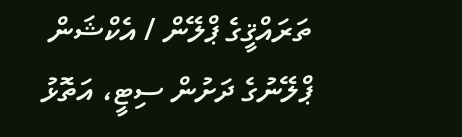ތަރައްޤީގެ ޕްލޭން / އެކްޝަން ޕްލޭނުގެ ދަށުން ސިޓީ، އަތޮޅު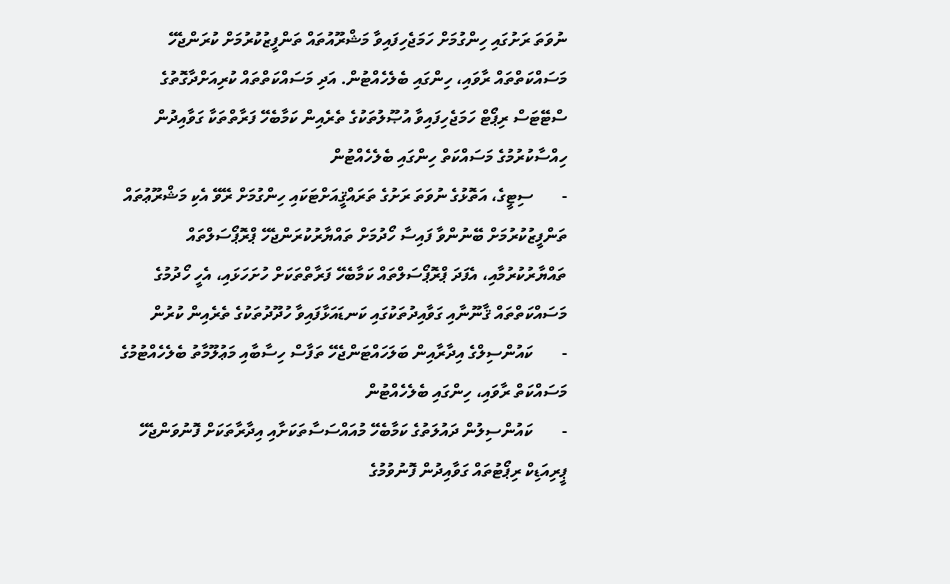ނުވަތަ ރަށުގައި ހިންގުމަށް ހަމަޖެހިފައިވާ މަޝްރޫއުތައް ތަންފީޒުކުރުމަށް ކުރަންޖެހޭ މަސައްކަތްތައް ރާވައި، ހިންގައި ބެލެހެއްޓުން. އަދި މަސައްކަތްތައް ކުރިއަށްދާގޮތުގެ ސްޓޭޓަސް ރިޕޯޓް ހަމަޖެހިފައިވާ އުޞޫލުތަކުގެ ތެރެއިން ކަމާބެހޭ ފަރާތްތަކާ ގަވާއިދުން ހިއްސާކުރުމުގެ މަސައްކަތް ހިންގައި ބެލެހެއްޓުން
-       ސިޓީގެ، އަތޮޅުގެ ނުވަތަ ރަށުގެ ތަރައްޤީއަށްޓަކައި ހިންގުމަށް ރޭވޭ އެކި މަޝްރޫޢުތައް ތަންފީޒުކުރުމަށް ބޭނުންވާ ފައިސާ ހޯދުމަށް ތައްޔާރުކުރަންޖެހޭ ޕްރޮޕޯސަލްތައް ތައްޔާރުކުރުމާއި، އެފަދަ ޕްރޮޕޯސަލްތައް ކަމާބެހޭ ފަރާތްތަކަށް ހުށަހަޅައި، އެހީ ހޯދުމުގެ މަސައްކަތްތައް ޤާނޫނާއި ގަވާއިދުތަކުގައި ކަނޑައަޅާފައިވާ ހުދޫދުތަކުގެ ތެރެއިން ކުރުން
-       ކައުންސިލްގެ އިދާރާއިން ބަލަހައްޓަންޖެހޭ ތަފާސް ހިސާބާއި މަޢުލޫމާތު ބެލެހެއްޓުމުގެ މަސައްކަތް ރާވައި، ހިންގައި ބެލެހެއްޓުން
-       ކައުންސިލުން ދައުލަތުގެ ކަމާބެހޭ މުއައްސަސާތަކަށާއި އިދާރާތަކަށް ފޮނުވަންޖެހޭ ޕީރިއަޑިކް ރިޕޯޓުތައް ގަވާއިދުން ފޮނުވުމުގެ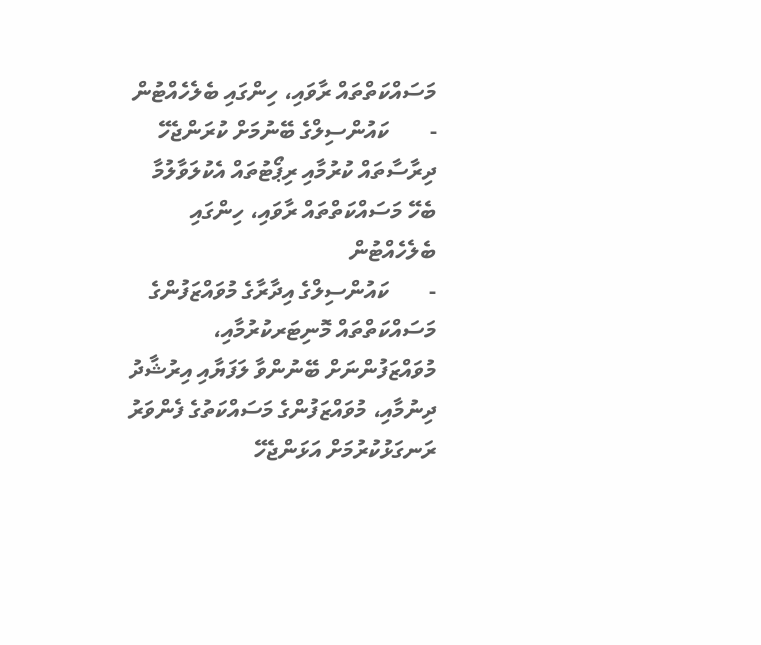މަސައްކަތްތައް ރާވައި، ހިންގައި ބެލެހެއްޓުން
-       ކައުންސިލްގެ ބޭނުމަށް ކުރަންޖެހޭ ދިރާސާތައް ކުރުމާއި ރިޕޯޓުތައް އެކުލަވާލުމާ ބެހޭ މަސައްކަތްތައް ރާވައި، ހިންގައި ބެލެހެއްޓުން
-       ކައުންސިލްގެ އިދާރާގެ މުވައްޒަފުންގެ މަސައްކަތްތައް މޮނިޓަރކުރުމާއި، މުވައްޒަފުންނަށް ބޭނުންވާ ލަފަޔާއި އިރުޝާދު ދިނުމާއި، މުވައްޒަފުންގެ މަސައްކަތުގެ ފެންވަރު ރަނގަޅުކުރުމަށް އަޅަންޖެހޭ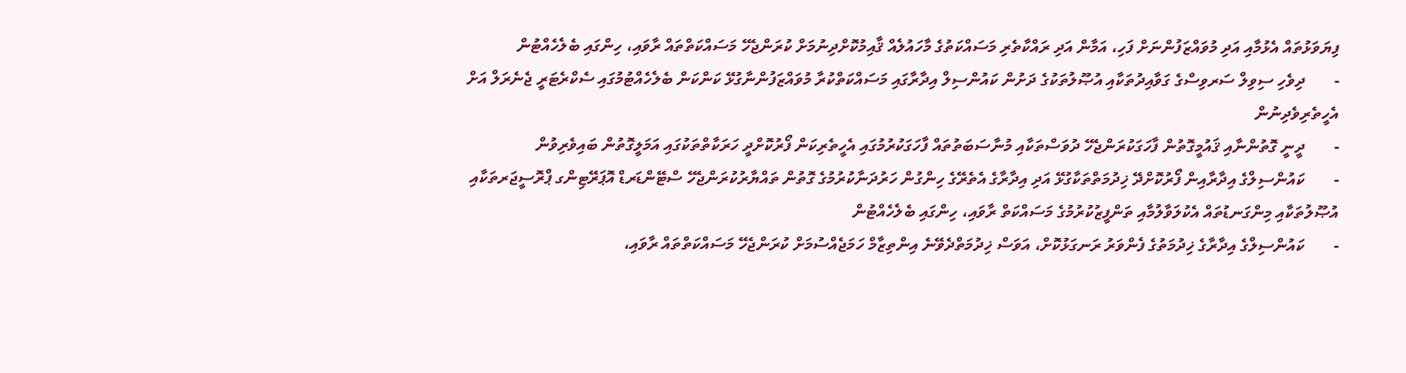ފިޔަވަޅުތައް އެޅުމާއި އަދި މުވައްޒަފުންނަށް ފަހި، އަމާން އަދި ރައްކާތެރި މަސައްކަތުގެ މާހައުލެއް ޤާއިމުކޮށްދިނުމަށް ކުރަންޖެހޭ މަސައްކަތްތައް ރާވައި، ހިންގައި ބެލެހެއްޓުން
-       ދިވެހި ސިވިލް ސަރވިސްގެ ގަވާއިދުތަކާއި އުޞޫލުތަކުގެ ދަށުން ކައުންސިލް އިދާރާގައި މަސައްކަތްކުރާ މުވައްޒަފުންނާގުޅޭ ކަންކަން ބެލެހެއްޓުމުގައި ސެކްރެޓަރީ ޖެނެރަލް އަށް އެހީތެރިވެދިނުން
-       ދީނީ ގޮތުންނާއި ޤައުމީގޮތުން ފާހަގަކުރަންޖެހޭ ދުވަސްތަކާއި މުނާސަބަތުތައް ފާހަގަކުރުމުގައި އެހީތެރިކަން ފޯރުކޮށްދީ ހަރަކާތްތަކުގައި އަމަލީގޮތުން ބައިވެރިވުން
-       ކައުންސިލްގެ އިދާރާއިން ފޯރުކޮށްދޭ ޚިދުމަތްތަކާގުޅޭ އަދި އިދާރާގެ އެތެރޭގެ ހިންގުން ހަރުދަނާކުރުމުގެ ގޮތުން ތައްޔާރުކުރަންޖެހޭ ސްޓޭންޑަރޑް އޮޕަރޭޓިންގ ޕްރޮސީޖަރތަކާއި އުޞޫލުތަކާއި މިންގަނޑުތައް އެކުލަވާލުމާއި ތަންފީޒުކުރުމުގެ މަސައްކަތް ރާވައި، ހިންގައި ބެލެހެއްޓުން
-       ކައުންސިލްގެ އިދާރާގެ ޚިދުމަތުގެ ފެންވަރު ރަނގަޅުކޮށް، އަވަސް ޚިދުމަތްދެވޭނެ އިންތިޒާމް ހަމަޖެއްސުމަށް ކުރަންޖެހޭ މަސައްކަތްތައް ރާވައި،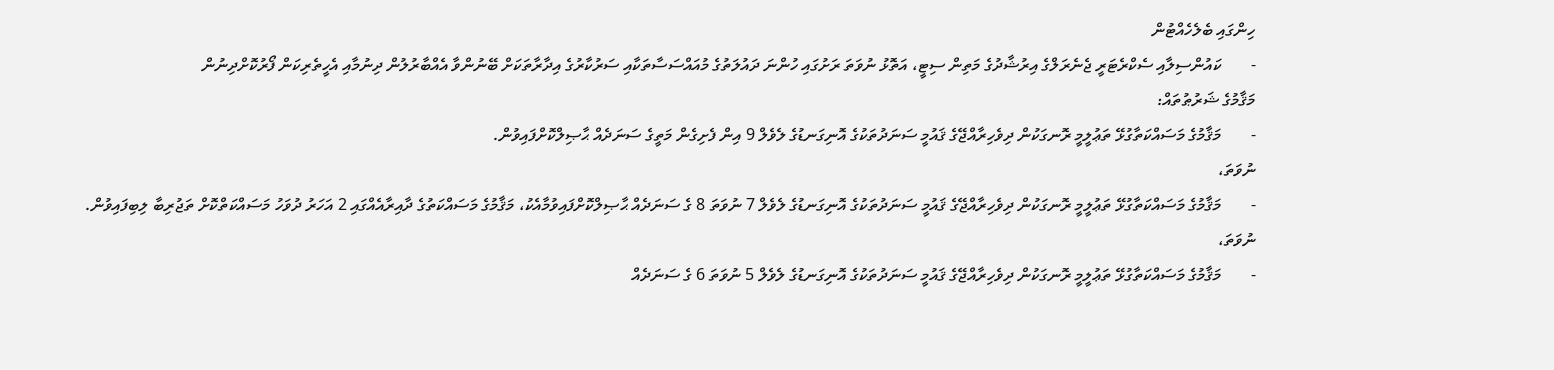ހިންގައި ބެލެހެއްޓުން
-       ކައުންސިލާއި ސެކްރެޓަރީ ޖެނެރަލްގެ އިރުޝާދުގެ މަތިން ސިޓީ، އަތޮޅު ނުވަތަ ރަށުގައި ހުންނަ ދައުލަތުގެ މުއައްސަސާތަކާއި ސަރުކާރުގެ އިދާރާތަކަށް ބޭނުންވާ އެއްބާރުލުން ދިނުމާއި އެހީތެރިކަން ފޯރުކޮށްދިނުން
މަޤާމުގެ ޝަރުޠުތައް:
-       މަޤާމުގެ މަސައްކަތާގުޅޭ ތަޢުލީމީ ރޮނގަކުން ދިވެހިރާއްޖޭގެ ޤައުމީ ސަނަދުތަކުގެ އޮނިގަނޑުގެ ލެވެލް 9 އިން ފެށިގެން މަތީގެ ސަނަދެއް ޙާޞިލްކޮށްފައިވުން.
ނުވަތަ،
-       މަޤާމުގެ މަސައްކަތާގުޅޭ ތަޢުލީމީ ރޮނގަކުން ދިވެހިރާއްޖޭގެ ޤައުމީ ސަނަދުތަކުގެ އޮނިގަނޑުގެ ލެވެލް 7 ނުވަތަ 8 ގެ ސަނަދެއް ޙާޞިލްކޮށްފައިވުމާއެކު، މަޤާމުގެ މަސައްކަތުގެ ދާއިރާއެއްގައި 2 އަހަރު ދުވަހު މަސައްކަތްކޮށް ތަޖުރިބާ ލިބިފައިވުން.
ނުވަތަ،
-       މަޤާމުގެ މަސައްކަތާގުޅޭ ތަޢުލީމީ ރޮނގަކުން ދިވެހިރާއްޖޭގެ ޤައުމީ ސަނަދުތަކުގެ އޮނިގަނޑުގެ ލެވެލް 5 ނުވަތަ 6 ގެ ސަނަދެއް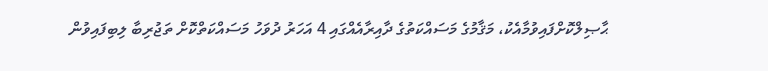ޙާޞިލްކޮށްފައިވުމާއެކު، މަޤާމުގެ މަސައްކަތުގެ ދާއިރާއެއްގައި 4 އަހަރު ދުވަހު މަސައްކަތްކޮށް ތަޖުރިބާ ލިބިފައިވުން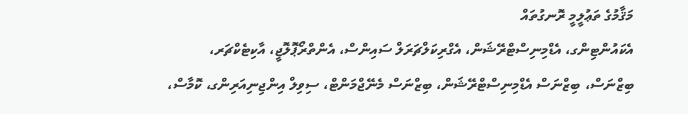މަޤާމުގެ ތަޢުލީމީ ރޮނގުތައް
އެކައުންޓިންގ، އެޑްމިނިސްޓްރޭޝަން، އެގްރިކަލްޗަރަލް ސައިންސް، އެންތްރޯޕޮލޮޖީ، އާކިޓެކްޗަރ، ބިޒްނަސް، ބިޒްނަސް އެޑްމިނިސްޓްރޭޝަން، ބިޒްނަސް މެނޭޖްމަންޓް، ސިވިލް އިންޖިނިއަރިންގ، ކޮމާސް،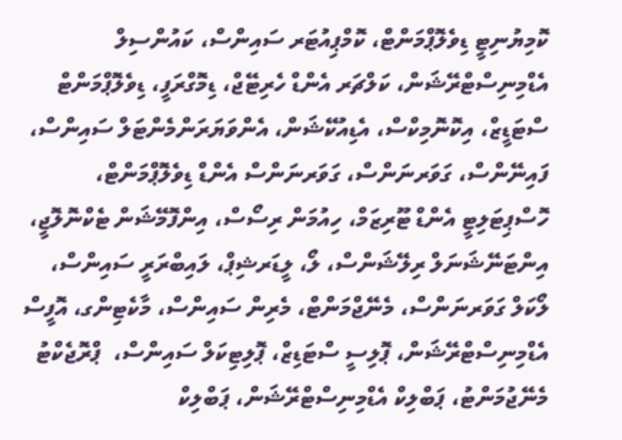ކޮމިޔުނިޓީ ޑިވެލޮޕްމަންޓް، ކޮމްޕިއުޓަރ ސައިންސް، ކައުންސިލް އެޑްމިނިސްޓްރޭޝަން، ކަލްޗަރ އެންޑް ހެރިޓޭޖް، ޑިމޮގްރަފީ، ޑިވެލޮޕްމަންޓް ސްޓަޑީޒް، އިކޮނޮމިކްސް، އެޑިއުކޭޝަން، އެންވަޔަރަންމެންޓަލް ސައިންސް، ފައިނޭންސް، ގަވަރނަންސް، ގަވަރނަންސް އެންޑް ޑިވެލޮޕްމަންޓް، ހޮސްޕިޓަލިޓީ އެންޑް ޓޫރިޒަމް، ހިއުމަން ރިސޯސް، އިންފޮމޭޝަން ޓެކްނޮލޮޖީ، އިންޓަނޭޝަނަލް ރިލޭޝަންސް، ލޯ، ލީޑަރޝިޕް، ލައިބްރަރީ ސައިންސް، ލޯކަލް ގަވަރނަންސް، މެނޭޖްމަންޓް، މެރިން ސައިންސް، މާކެޓިންގ، އޮފީސް އެޑްމިނިސްޓްރޭޝަން، ޕޮލިސީ ސްޓަޑިޒް، ޕޮލިޓިކަލް ސައިންސް،  ޕްރޮޖެކްޓު މެނޭޖުމަންޓު، ޕަބްލިކް އެޑްމިނިސްޓްރޭޝަން، ޕަބްލިކް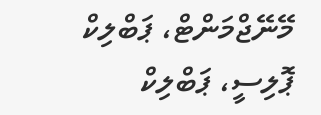މޭނޭޖްމަންޓް، ޕަބްލިކް ޕޮލިސީ، ޕަބްލިކް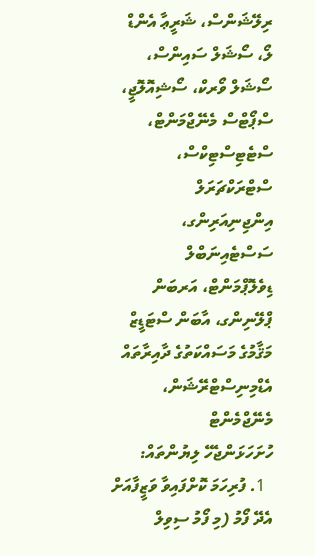ރިލޭޝަންސް، ޝަރީޢާ އެންޑް ލޯ، ސޯޝަލް ސައިންސް، ސޯޝަލް ވޯރކް، ސޯޝިއޮލޮޖީ، ސްޕޯޓްސް މެނޭޖްމަންޓް، ސްޓެޓިސްޓިކްސް، ސްޓްރަކްޗަރަލް އިންޖިނިއަރިންގ، ސަސްޓެއިނަބްލް ޑިވެލޮޕްމަންޓް، އަރބަން ޕްލޭނިންގ، އާބަން ސްޓަޑީޒް
މަޤާމުގެ މަސައްކަތުގެ ދާއިރާތައް
އެޑްމިނިސްޓްރޭޝަން، މެނޭޖްމެންޓް
ހުށަހަޅަންޖެހޭ ލިޔުންތައް:
  1. ފުރިހަމަ ކޮށްފައިވާ ވަޒީފާއަށް އެދޭ ފޯމު (މި ފޯމު ސިވިލް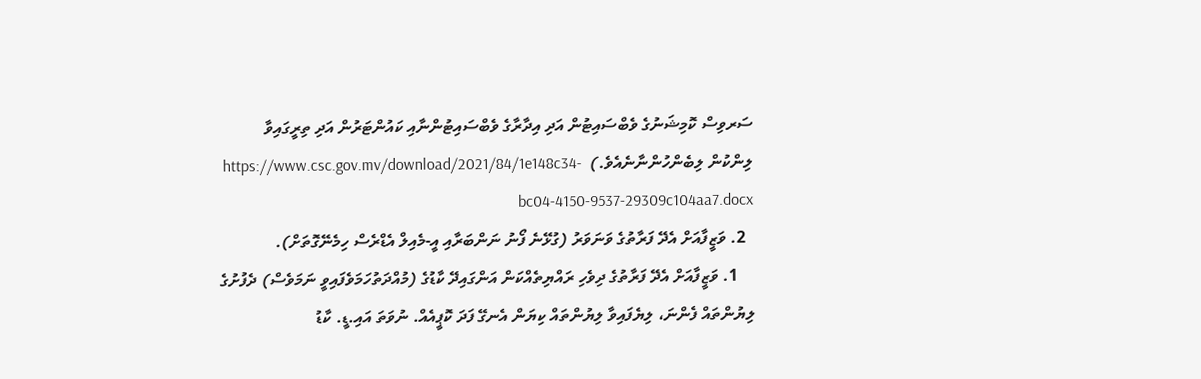ސަރވިސް ކޮމިޝަނުގެ ވެބްސައިޓުން އަދި އިދާރާގެ ވެބްސައިޓުންނާއި ކައުންޓަރުން އަދި ތިރީގައިވާ ލިންކުން ލިބެންހުންނާނެއެވެ.)  https://www.csc.gov.mv/download/2021/84/1e148c34-bc04-4150-9537-29309c104aa7.docx
  2. ވަޒީފާއަށް އެދޭ ފަރާތުގެ ވަނަވަރު (ގުޅޭނެ ފޯނު ނަންބަރާއި އީ-މެއިލް އެޑްރެސް ހިމެނޭގޮތަށް).
    1. ވަޒީފާއަށް އެދޭ ފަރާތުގެ ދިވެހި ރައްޔިތެއްކަން އަންގައިދޭ ކާޑުގެ (މުއްދަތުހަމަވެފައިވީ ނަމަވެސް) ދެފުށުގެ ލިޔުންތައް ފެންނަ، ލިޔެފައިވާ ލިޔުންތައް ކިޔަން އެނގޭ ފަދަ ކޮޕީއެއް. ނުވަތަ އައި.ޑީ. ކާޑު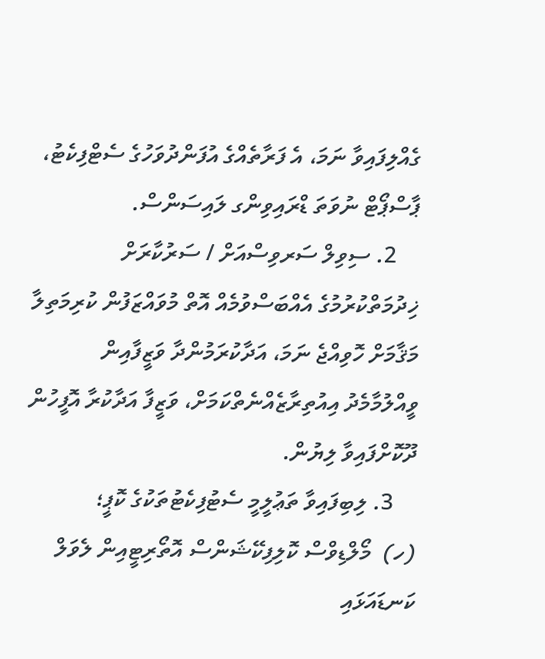ގެއްލިފައިވާ ނަމަ، އެ ފަރާތެއްގެ އުފަންދުވަހުގެ ސެޓްފިކެޓު، ޕާސްޕޯޓް ނުވަތަ ޑްރައިވިންގ ލައިސަންސް.
    2. ސިވިލް ސަރވިސްއަށް / ސަރުކާރަށް ޚިދުމަތްކުރުމުގެ އެއްބަސްވުމެއް އޮތް މުވައްޒަފުން ކުރިމަތިލާ މަޤާމަށް ހޮވިއްޖެ ނަމަ، އަދާކުރަމުންދާ ވަޒީފާއިން ވީއްލުމާމެދު އިއުތިރާޒެއްނެތްކަމަށް، ވަޒީފާ އަދާކުރާ އޮފީހުން ދޫކޮށްފައިވާ ލިޔުން.
    3. ލިބިފައިވާ ތަޢުލީމީ ސެޓުފިކެޓުތަކުގެ ކޮޕީ؛
(ހ)  މޯލްޑިވްސް ކޮލިފިކޭޝަންސް އޮތޯރިޓީއިން ލެވަލް ކަނޑައަޅައި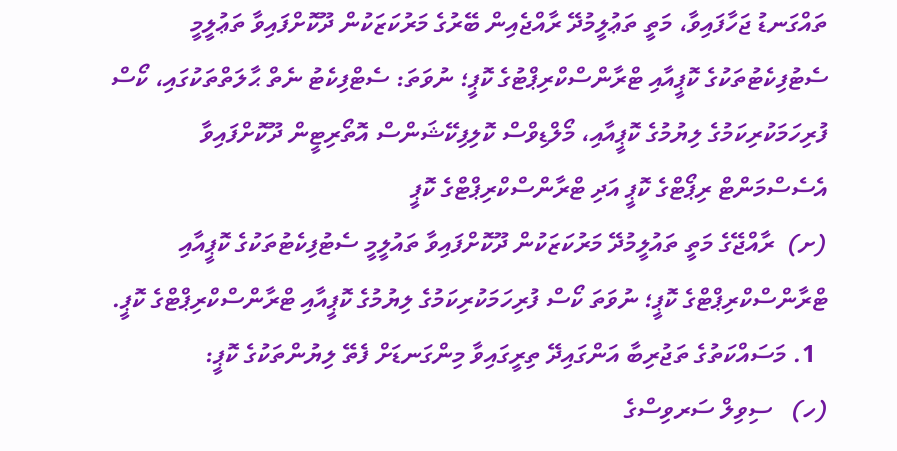ތައްގަނޑު ޖަހާފައިވާ، މަތީ ތަޢުލީމުދޭ ރާއްޖެއިން ބޭރުގެ މަރުކަޒަކުން ދޫކޮށްފައިވާ ތަޢުލީމީ ސެޓުފިކެޓުތަކުގެ ކޮޕީއާއި ޓްރާންސްކްރިޕްޓުގެ ކޮޕީ؛ ނުވަތަ: ސެޓްފިކެޓު ނެތް ޙާލަތްތަކުގައި، ކޯސް ފުރިހަމަކުރިކަމުގެ ލިޔުމުގެ ކޮޕީއާއި، މޯލްޑިވްސް ކޮލިފިކޭޝަންސް އޮތޯރިޓީން ދޫކޮށްފައިވާ އެސެސްމަންޓް ރިޕޯޓްގެ ކޮޕީ އަދި ޓްރާންސްކްރިޕްޓްގެ ކޮޕީ
(ށ)  ރާއްޖޭގެ މަތީ ތައުލީމުދޭ މަރުކަޒަކުން ދޫކޮށްފައިވާ ތައުލީމީ ސެޓުފިކެޓުތަކުގެ ކޮޕީއާއި ޓްރާންސްކްރިޕްޓްގެ ކޮޕީ؛ ނުވަތަ ކޯސް ފުރިހަމަކުރިކަމުގެ ލިޔުމުގެ ކޮޕީއާއި ޓްރާންސްކްރިޕްޓްގެ ކޮޕީ.
  1. މަސައްކަތުގެ ތަޖުރިބާ އަންގައިދޭ ތިރީގައިވާ މިންގަނޑަށް ފެތޭ ލިޔުންތަކުގެ ކޮޕީ:
(ހ)   ސިވިލް ސަރވިސްގެ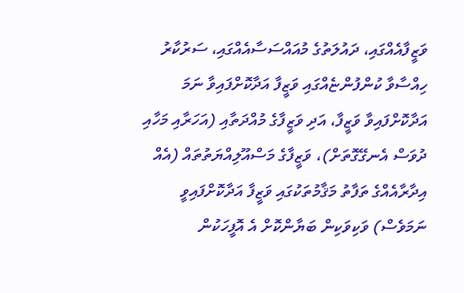ވަޒީފާއެއްގައި، ދައުލަތުގެ މުއައްސަސާއެއްގައި، ސަރުކާރު ހިއްސާވާ ކުންފުންޏެއްގައި ވަޒީފާ އަދާކޮށްފައިވާ ނަމަ އަދާކޮށްފައިވާ ވަޒީފާ، އަދި ވަޒީފާގެ މުއްދަތާއި (އަހަރާއި މަހާއި ދުވަސް އެނގޭގޮތަށް)، ވަޒީފާގެ މަސްއޫލިއްޔަތުތައް (އެއް އިދާރާއެއްގެ ތަފާތު މަޤާމުތަކުގައި ވަޒީފާ އަދާކޮށްފައިވީ ނަމަވެސް) ވަކިވަކިން ބަޔާންކޮށް އެ އޮފީހަކުން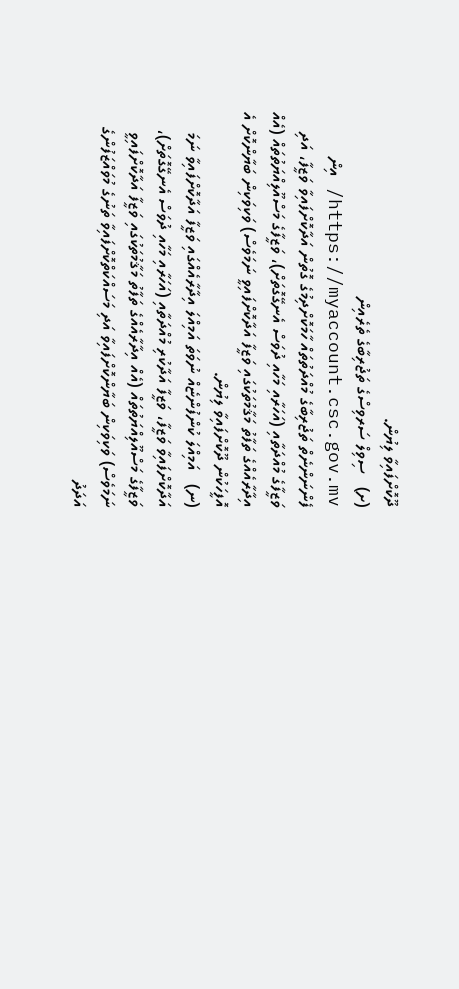ދޫކޮށްފައިވާ ލިޔުން.
(ށ)   ސިވިލް ސަރވިސްގެ ތަޖުރިބާގެ ތެރެއިން https://myaccount.csc.gov.mv/ އިން ފެންނަންނެތް ތަޖުރިބާގެ މުއްދަތުތައް ހާމަކޮށްދިމުގެ ގޮތުން އަދާކޮށްފައިވާ ވަޒީފާ، އަދި ވަޒީފާގެ މުއްދަތާއި (އަހަރާއި މަހާއި ދުވަސް އެނގޭގޮތަށް)، ވަޒީފާގެ މަސްއޫލިއްޔަތުތައް (އެއް އިދާރާއެއްގެ ތަފާތު މަޤާމުތަކުގައި ވަޒީފާ އަދާކޮށްފައިވީ ނަމަވެސް) ވަކިވަކިން ބަޔާންކޮށް އެ އޮފީހަކުން ދޫކޮށްފައިވާ ލިޔުން.
(ނ)   އަމިއްލަ ކުންފުންޏެއް ނުވަތަ އަމިއްލަ އިދާރާއެއްގައި ވަޒީފާ އަދާކޮށްފައިވާ ނަމަ އަދާކޮށްފައިވާ ވަޒީފާ، ވަޒީފާ އަދާކުރި މުއްދަތާއި (އަހަރާއި މަހާއި ދުވަސް އެނގޭގޮތަށް)، ވަޒީފާގެ މަސްއޫލިއްޔަތުތައް (އެއް އިދާރާއެއްގެ ތަފާތު މަޤާމުތަކުގައި ވަޒީފާ އަދާކޮށްފައިވީ ނަމަވެސް) ވަކިވަކިން ބަޔާންކޮށްފައިވާ އަދި މަސައްކަތްކޮށްފައިވާ ތަނުގެ މުވައްޒަފުންގެ އަދަދު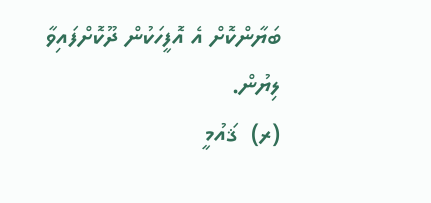ބަޔާންކޮށް އެ އޮފީހަކުން ދޫކޮށްފައިވާ ލިޔުން.
(ރ)  ޤައުމީ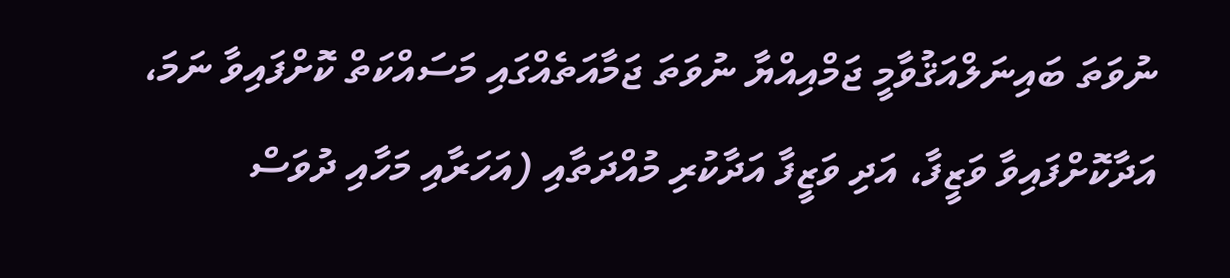ނުވަތަ ބައިނަލްއަޤުވާމީ ޖަމްއިއްޔާ ނުވަތަ ޖަމާއަތެއްގައި މަސައްކަތް ކޮށްފައިވާ ނަމަ، އަދާކޮށްފައިވާ ވަޒީފާ، އަދި ވަޒީފާ އަދާކުރި މުއްދަތާއި (އަހަރާއި މަހާއި ދުވަސް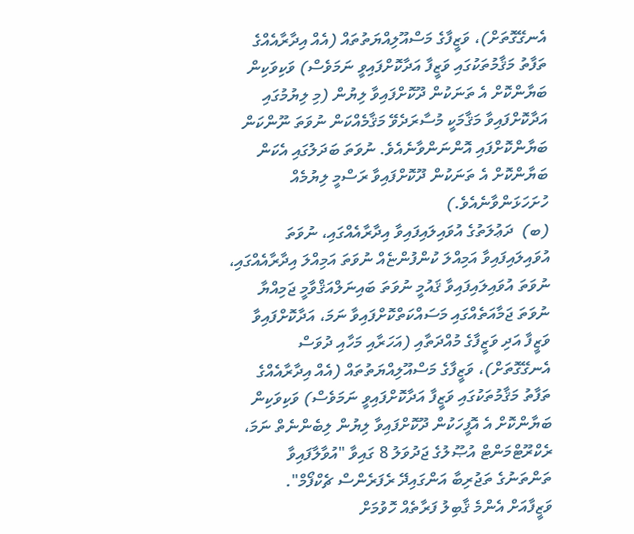އެނގޭގޮތަށް)، ވަޒީފާގެ މަސްއޫލިއްޔަތުތައް (އެއް އިދާރާއެއްގެ ތަފާތު މަޤާމުތަކުގައި ވަޒީފާ އަދާކޮށްފައިވީ ނަމަވެސް) ވަކިވަކިން ބަޔާންކޮށް އެ ތަނަކުން ދޫކޮށްފައިވާ ލިޔުން (މި ލިޔުމުގައި އަދާކޮށްފައިވާ މަޤާމަކީ މުސާރަދެވޭ މަޤާމެއްކަން ނުވަތަ ނޫންކަން ބަޔާންކޮށްފައި އޮންނަންވާނެއެވެ. ނުވަތަ ބަދަލުގައި އެކަން ބަޔާންކޮށް އެ ތަނަކުން ދޫކޮށްފައިވާ ރަސްމީ ލިޔުމެއް ހުށަހަޅަންވާނެއެވެ.)
(ބ)  ދަޢުލަތުގެ އުވައިލައިފައިވާ އިދާރާއެއްގައި، ނުވަތަ އުވައިލައިފައިވާ އަމިއްލަ ކުންފުންޏެއް ނުވަތަ އަމިއްލަ އިދާރާއެއްގައި، ނުވަތަ އުވައިލައިފައިވާ ޤައުމީ ނުވަތަ ބައިނަލްއަޤްވާމީ ޖަމިއްޔާ ނުވަތަ ޖަމާއަތެއްގައި މަސައްކަތްކޮށްފައިވާ ނަމަ، އަދާކޮށްފައިވާ ވަޒީފާ އަދި ވަޒީފާގެ މުއްދަތާއި (އަހަރާއި މަހާއި ދުވަސް އެނގޭގޮތަށް)، ވަޒީފާގެ މަސްއޫލިއްޔަތުތައް (އެއް އިދާރާއެއްގެ ތަފާތު މަޤާމުތަކުގައި ވަޒީފާ އަދާކޮށްފައިވީ ނަމަވެސް) ވަކިވަކިން ބަޔާންކޮށް އެ އޮފީހަކުން ދޫކޮށްފައިވާ ލިޔުން ލިބެންނެތް ނަމަ، ރެކްރޫޓްމަންޓް އުޞޫލުގެ ޖަދުވަލު 8 ގައިވާ "އުވާލާފައިވާ ތަންތަނުގެ ތަޖުރިބާ އަންގައިދޭ ރެފަރެންސް ޗެކްފޯމް".
ވަޒީފާއަށް އެންމެ ޤާބިލު ފަރާތެއް ހޮވުމަށް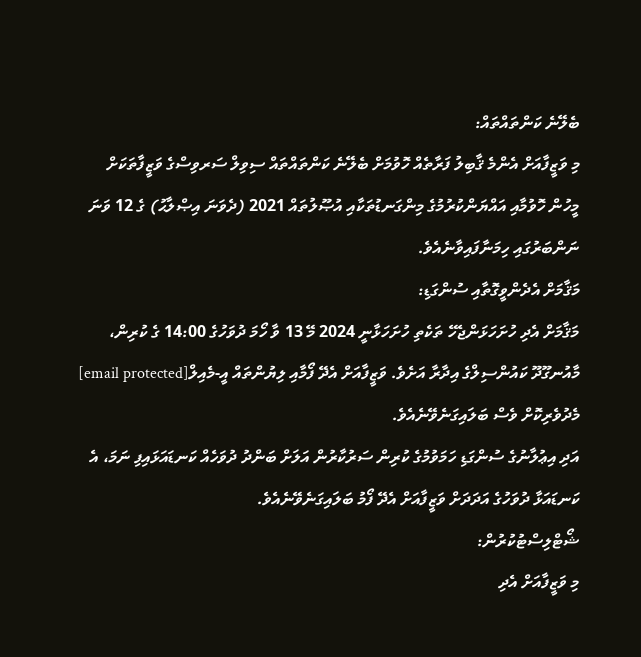ބެލޭނެ ކަންތައްތައް:
މި ވަޒީފާއަށް އެންމެ ޤާބިލު ފަރާތެއް ހޮވުމަށް ބެލޭނެ ކަންތައްތައް ސިވިލް ސަރވިސްގެ ވަޒީފާތަކަށް މީހުން ހޮވުމާއި އައްޔަންކުރުމުގެ މިންގަނޑުތަކާއި އުޞޫލުތައް 2021 (ދެވަނަ އިޞްލާޙު) ގެ 12 ވަނަ ނަންބަރުގައި ހިމަނާފައިވާނެއެވެ.
މަޤާމަށް އެދެންވީގޮތާއި ސުންގަޑި:
މަޤާމަށް އެދި ހުށަހަޅަންޖެހޭ ތަކެތި ހުށަހަޅާނީ 2024 މޭ 13 ވާ ހޯމަ ދުވަހުގެ 14:00 ގެ ކުރިން، މާއުނގޫދޫ ކައުންސިލްގެ އިދާރާ އަށެވެ. ވަޒީފާއަށް އެދޭ ފޯމާއި ލިޔުންތައް އީ-މެއިލް[email protected]  މެދުވެރިކޮށް ވެސް ބަލައިގަނެވޭނެއެވެ.
އަދި އިޢުލާނުގެ ސުންގަޑި ހަމަވުމުގެ ކުރިން ސަރުކާރުން އަލަށް ބަންދު ދުވަހެއް ކަނޑައަޅައިފި ނަމަ، އެ ކަނޑައަޅާ ދުވަހުގެ އަދަދަށް ވަޒީފާއަށް އެދޭ ފޯމު ބަލައިގަނެވޭނެއެވެ.
ޝޯޓްލިސްޓުކުރުން:
މި ވަޒީފާއަށް އެދި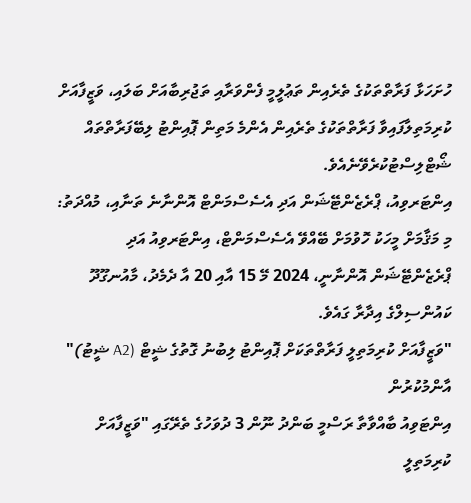ހުށަހަޅާ ފަރާތްތަކުގެ ތެރެއިން ތަޢުލީމީ ފެންވަރާއި ތަޖުރިބާއަށް ބަލައި، ވަޒީފާއަށް ކުރިމަތިލާފައިވާ ފަރާތްތަކުގެ ތެރެއިން އެންމެ މަތިން ޕޮއިންޓު ލިބޭފަރާތްތައް ޝޯޓްލިސްޓުކުރެވޭނެއެވެ.
އިންޓަރވިއު، ޕްރެޒެންޓޭޝަން އަދި އެސެސްމަންޓް އޮންނާނެ ތަނާއި، މުއްދަތު:
މި މަޤާމަށް މީހަކު ހޮވުމަށް ބޭއްވޭ އެސެސްމަންޓް، އިންޓަރވިއު އަދި ޕްރެޒެންޓޭޝަން އޮންނާނީ، 2024 މޭ 15 އާއި 20 އާ ދެމެދު، މާއުނގޫދޫ ކައުންސިލްގެ އިދާރާ ގައެވެ.
"ވަޒީފާއަށް ކުރިމަތިލީ ފަރާތްތަކަށް ޕޮއިންޓު ލިބުނު ގޮތުގެ ޝީޓް (A2 ޝީޓު)" އާންމުކުރުން
އިންޓަވިއު ބާއްވާތާ ރަސްމީ ބަންދު ނޫން 3 ދުވަހުގެ ތެރޭގައި "ވަޒީފާއަށް ކުރިމަތިލީ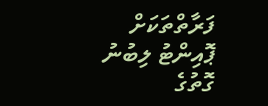ފަރާތްތަކަށް ޕޮއިންޓު ލިބުނު ގޮތުގެ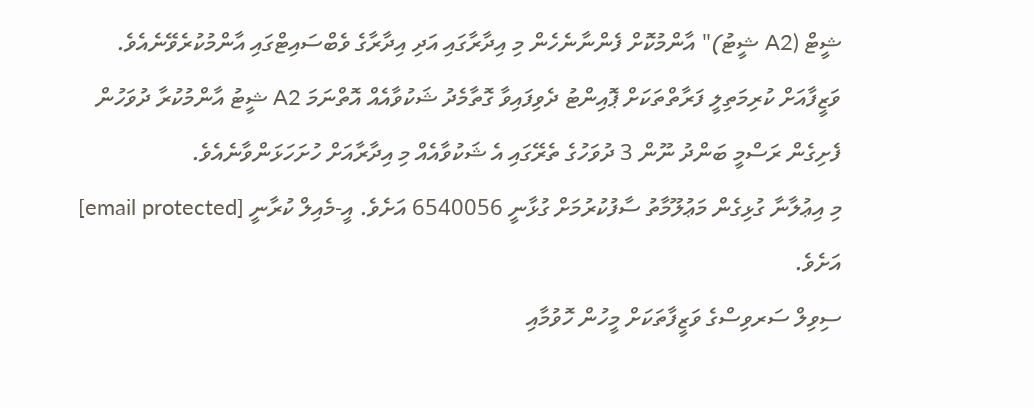ޝީޓް (A2 ޝީޓު)" އާންމުކޮށް ފެންނާނެހެން މި އިދާރާގައި އަދި އިދާރާގެ ވެބްސައިޓްގައި އާންމުކުރެވޭނެއެވެ. ވަޒީފާއަށް ކުރިމަތިލީ ފަރާތްތަކަށް ޕޮއިންޓު ދެވިފައިވާ ގޮތާމެދު ޝަކުވާއެއް އޮތްނަމަ A2 ޝީޓު އާންމުކުރާ ދުވަހުން ފެށިގެން ރަސްމީ ބަންދު ނޫން 3 ދުވަހުގެ ތެރޭގައި އެ ޝަކުވާއެއް މި އިދާރާއަށް ހުށަހަޅަންވާނެއެވެ.
މި އިޢުލާނާ ގުޅިގެން މަޢުލޫމާތު ސާފުކުރުމަށް ގުޅާނީ 6540056 އަށެވެ. އީ-މެއިލް ކުރާނީ [email protected] އަށެވެ.
ސިވިލް ސަރވިސްގެ ވަޒީފާތަކަށް މީހުން ހޮވުމާއި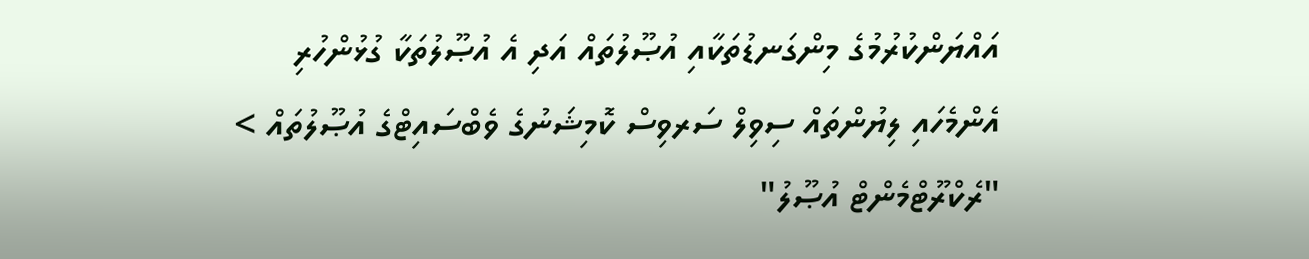އައްޔަންކުރުމުގެ މިންގަނޑުތަކާއި އުޞޫލުތައް އަދި އެ އުޞޫލުތަކާ ގުޅުންހުރި އެންމެހައި ލިޔުންތައް ސިވިލް ސަރވިސް ކޮމިޝަނުގެ ވެބްސައިޓްގެ އުޞޫލުތައް > "ރެކްރޫޓްމެންޓް އުޞޫލު"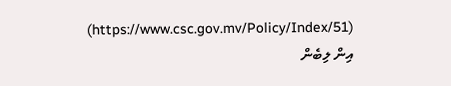(https://www.csc.gov.mv/Policy/Index/51) އިން ލިބެން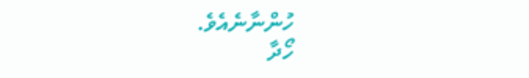ހުންނާނެއެވެ.
ހޯދާ